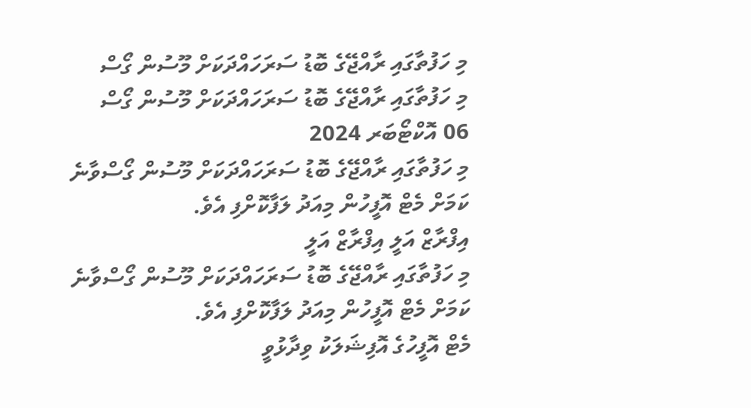މި ހަފުތާގައި ރާއްޖޭގެ ބޮޑު ސަރަހައްދަކަށް މޫސުން ގޯސް
މި ހަފުތާގައި ރާއްޖޭގެ ބޮޑު ސަރަހައްދަކަށް މޫސުން ގޯސް
06 އޮކްޓޯބަރ 2024
މި ހަފުތާގައި ރާއްޖޭގެ ބޮޑު ސަރަހައްދަކަށް މޫސުން ގޯސްވާނެ ކަމަށް މެޓް އޮފީހުން މިއަދު ލަފާކޮށްފި އެވެ.
އިފްރާޒް އަލީ އިފްރާޒް އަލީ
މި ހަފުތާގައި ރާއްޖޭގެ ބޮޑު ސަރަހައްދަކަށް މޫސުން ގޯސްވާނެ ކަމަށް މެޓް އޮފީހުން މިއަދު ލަފާކޮށްފި އެވެ.
މެޓް އޮފީހުގެ އޮފިޝަލަކު ވިދާޅުވީ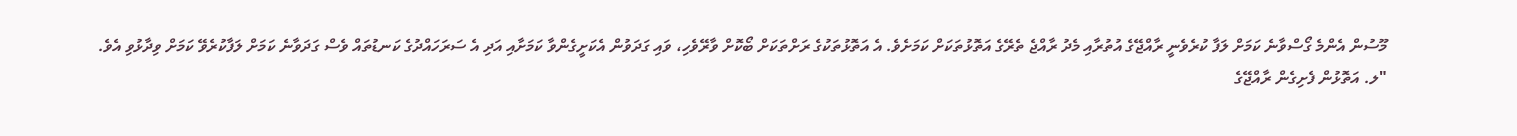މޫސުން އެންމެ ގޯސްވާނެ ކަމަށް ލަފާ ކުރެވެނީ ރާއްޖޭގެ އުތުރާއި މެދު ރާއްޖެ ތެރޭގެ އަތޮޅުތަކަށް ކަމަށެވެ. އެ އަތޮޅުތަކުގެ ރަށްތަކަށް ބޯކޮށް ވާރޭވެހި، ވައި ގަދަވުން އެކަށީގެންވާ ކަމަށާއި އަދި އެ ސަރަހައްދުގެ ކަނޑުތައް ވެސް ގަދަވާނެ ކަމަށް ލަފާކުރެވޭ ކަމަށް ވިދާޅުވި އެވެ.
"ލ. އަތޮޅުން ފެށިގެން ރާއްޖޭގެ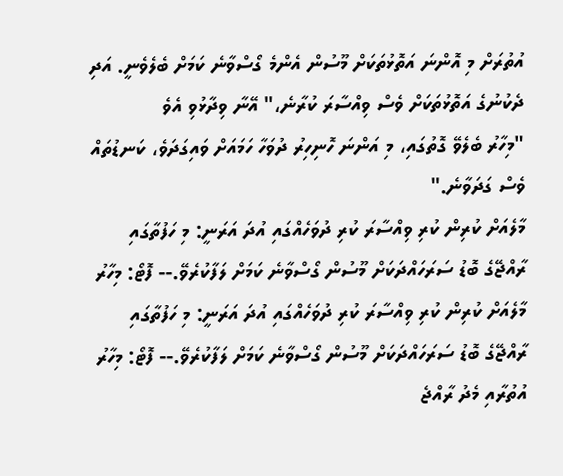އުތުރަށް މި އޮންނަ އަތޮޅުތަކަށް މޫސުން އެންމެ ގޯސްވާނެ ކަމަށް ބެލެވެނީ. އަދި ދެކުނުގެ އަތޮޅުތަކަށް ވެސް ވިއްސާރަ ކުރާނެ،" އޭނާ ވިދާޅުވި އެވެ
"މިހާރު ބެލެވޭ ގޮތުގައި، މި އަންނަ ހޮނިހިރު ދުވަހާ ހަމައަށް ވައިގަދަވެ، ކަނޑުތައް ވެސް ގަދަވާނެ."
މާލެއަށް ކުރިން ކުރި ވިއްސާރަ ކުރި ދުވަހެއްގައި އުދަ އަރަނީ: މި ހަފުތާގައި ރާއްޖޭގެ ބޮޑު ސަރަހައްދަކަށް މޫސުން ގޯސްވާނެ ކަމަށް ލަފާކުރެވޭ.-- ފޮޓޯ: މިހާރު
މާލެއަށް ކުރިން ކުރި ވިއްސާރަ ކުރި ދުވަހެއްގައި އުދަ އަރަނީ: މި ހަފުތާގައި ރާއްޖޭގެ ބޮޑު ސަރަހައްދަކަށް މޫސުން ގޯސްވާނެ ކަމަށް ލަފާކުރެވޭ.-- ފޮޓޯ: މިހާރު
އުތުރާއި މެދު ރާއްޖެ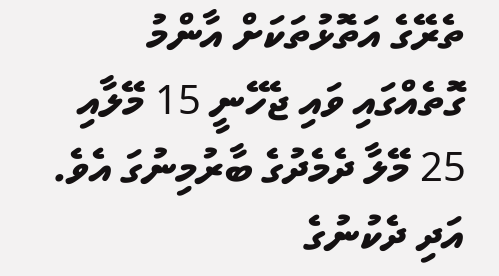ތެރޭގެ އަތޮޅުތަކަށް އާންމު ގޮތެއްގައި ވައި ޖެހޭނީ 15 މޭލާއި 25 މޭލާ ދެމެދުގެ ބާރުމިނުގަ އެވެ. އަދި ދެކުނުގެ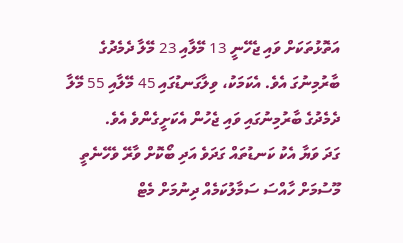އަތޮޅުތަކަށް ވައި ޖެހޭނީ 13 މޭލާއި 23 މޭލާ ދެމެދުގެ ބާރުމިނުގަ އެވެ. އެކަމަކު، ވިލާގަނޑުގައި 45 މޭލާއި 55 މޭލާ ދެމެދުގެ ބާރުމިނުގައި ވައި ޖެހުން އެކަށީގެންވެ އެވެ.
ގަދަ ވަޔާ އެކު ކަނޑުތައް ގަދަވެ އަދި ބޯކޮށް ވާރޭ ވެހޭނެތީ މޫސުމަށް ހާއްސަ ސަމާލުކަމެއް ދިނުމަށް މެޓް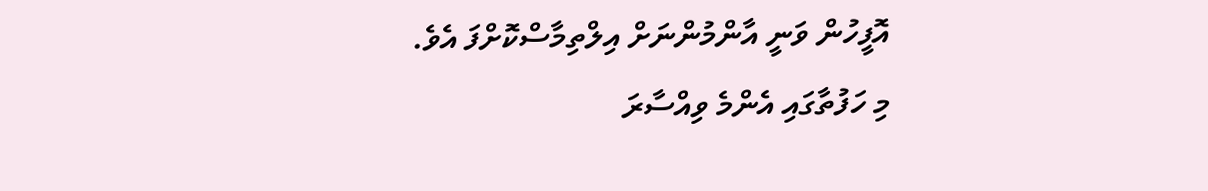އޮފީހުން ވަނީ އާންމުންނަށް އިލްތިމާސްކޮށްފަ އެވެ.
މި ހަފުތާގައި އެންމެ ވިއްސާރަ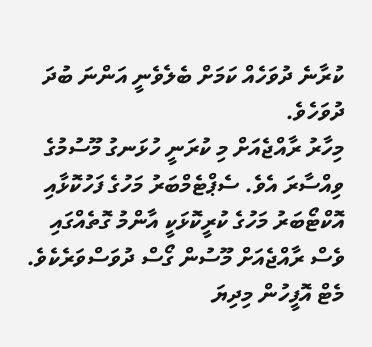ކުރާނެ ދުވަހެއް ކަމަށް ބެލެވެނީ އަންނަ ބުދަ ދުވަހެވެ.
މިހާރު ރާއްޖެއަށް މި ކުރަނީ ހުޅަނގު މޫސުމުގެ ވިއްސާރަ އެވެ. ސެޕްޓެމްބަރު މަހުގެ ފަހުކޮޅާއި އޮކްޓޯބަރު މަހުގެ ކުރީކޮޅަކީ އާންމު ގޮތެއްގައި ވެސް ރާއްޖެއަށް މޫސުން ގޯސް ދުވަސްވަރެކެވެ.
މެޓް އޮފީހުން މިދިޔަ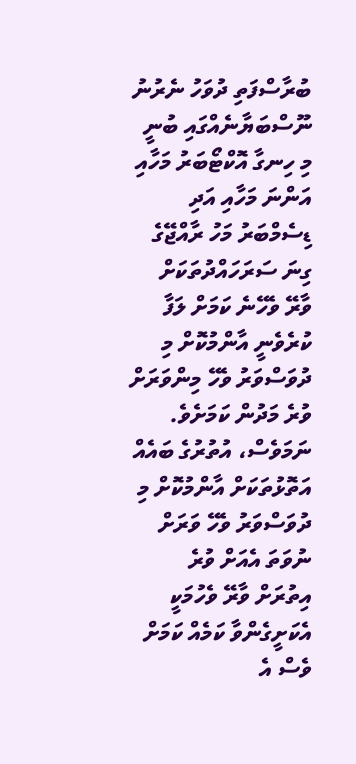ބުރާސްފަތި ދުވަހު ނެރުނު ނޫސްބަޔާނެއްގައި ބުނީ މި ހިނގާ އޮކްޓޯބަރު މަހާއި އަންނަ މަހާއި އަދި ޑިސެމްބަރު މަހު ރާއްޖޭގެ ގިނަ ސަރަހައްދުތަކަށް ވާރޭ ވެހޭނެ ކަމަށް ލަފާ ކުރެވެނީ އާންމުކޮށް މި ދުވަސްވަރު ވެހޭ މިންވަރަށް ވުރެ މަދުން ކަމަށެވެ. ނަމަވެސް، އުތުރުގެ ބައެއް އަތޮޅުތަކަށް އާންމުކޮށް މި ދުވަސްވަރު ވެހޭ ވަރަށް ނުވަތަ އެއަށް ވުރެ އިތުރަށް ވާރޭ ވެހުމަކީ އެކަށީގެންވާ ކަމެއް ކަމަށް ވެސް އެ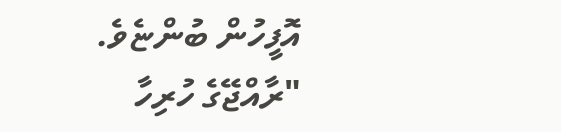އޮފީހުން ބުންޏެވެ.
"ރާއްޖޭގެ ހުރިހާ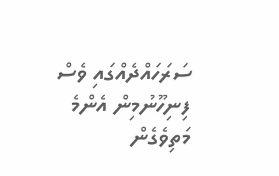ސަރަހައްދެއްގައި ވެސް ފިނިހޫނުމިން އެންމެ މަތިވެގެން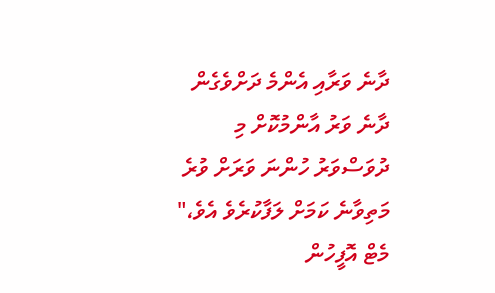ދާނެ ވަރާއި އެންމެ ދަށްވެގެން ދާނެ ވަރު އާންމުކޮށް މި ދުވަސްވަރު ހުންނަ ވަރަށް ވުރެ މަތިވާނެ ކަމަށް ލަފާކުރެވެ އެވެ،" މެޓް އޮފީހުން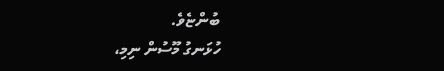ބުންޏެވެ.
ހުޅަނގު މޫސުން ނިމި،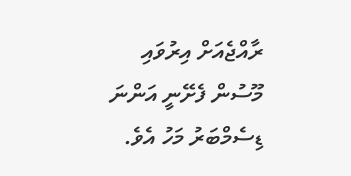ރާއްޖެއަށް އިރުވައި މޫސުން ފެށޭނީ އަންނަ ޑިސެމްބަރު މަހު އެވެ.